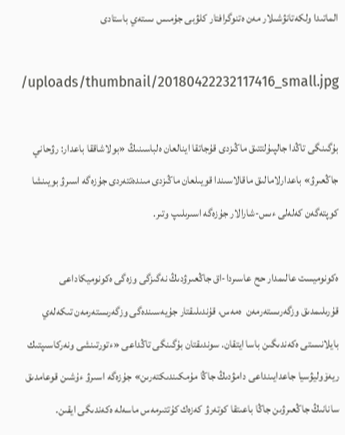الماتىدا ولكەتانۋشىلار مەن ەتنوگرافتار كلۋبى جۇمىس ىستەي باستادى

/uploads/thumbnail/20180422232117416_small.jpg

بۇگىنگى تاڭدا جالپىۇلتتىق ماڭىزدى قۇجاتقا اينالعان ەلباسىنىڭ «بولاشاققا باعدار: رۋحاني جاڭعىرۋ» باعدارلامالىق ماقالاسىندا قويىلعان ماڭىزدى مىندەتتەردى جۇزەگە اسىرۋ بويىنشا كوپتەگەن كەلەلى ءىس-شارالار جۇزەگە اسىرىلىپ وتىر.

ەكونوميست عالىمدار حح عاسىردا-اق جاڭعىرۋدىڭ نەگىزگى وزەگى ەكونوميكاداعى قۇرىلىمدىق وزگەرىستەرمەن  ەمەس، قۇندىلىقتار جۇيەسىندەگى وزگەرىستەرمەن تىكەلەي بايلانىستى ەكەندىگىن باسا ايتقان. سوندىقتان بۇگىنگى تاڭداعى «ءتورتىنشى ونەركاسىپتىك ريەۆوليۋسيا جاعدايىنداعى دامۋدىڭ جاڭا مۇمكىندىكتەرىن» جۇزەگە اسىرۋ ءۇشىن قوعامدىق سانانىڭ جاڭعىرۋىن جاڭا باعىتقا كوتەرۋ كەزەك كۇتتىرمەس ماسەلە ەكەندىگى ايقىن.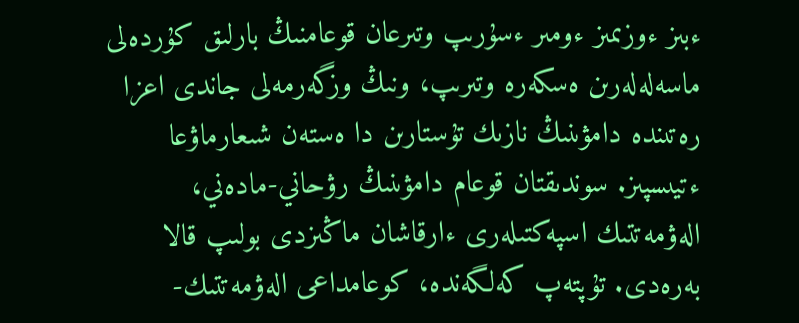ءبىز ءوزىمىز ءومىر ءسۇرىپ وتىرعان قوعامنىڭ بارلىق كۇردەلى ماسەلەلەرىن ەسكەرە وتىرىپ، ونىڭ وزگەرمەلى جاندى اعزا رەتىندە دامۋىنىڭ نازىك تۇستارىن دا ەستەن شىعارماۋعا ءتيىسپىز. سوندىقتان قوعام دامۋىنىڭ رۋحاني-مادەني، الەۋمەتتىك اسپەكتىلەرى ءارقاشان ماڭىزدى بولىپ قالا بەرەدى. تۇپتەپ كەلگەندە، كوعامداعى الەۋمەتتىك-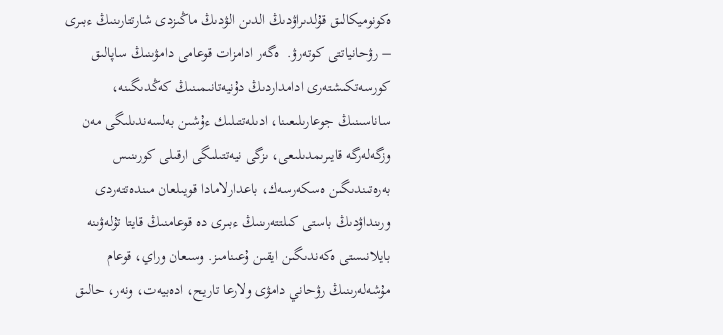ەكونوميكالىق قۇلدىراۋدىڭ الدىن الۋدىڭ ماڭىزدى شارتتارىنىڭ ءبىرى – رۋحانياتتى كوتەرۋ.  ەگەر ادامزات قوعامى دامۋىنىڭ ساپالىق كورسەتكىشتەرى ادامداردىڭ دۇنيەتانىمىنىڭ كەڭدىگىنە، ساناسىنىڭ جوعارىلىعىنا، ادىلەتتىلىك ءۇشىن بەلسەندىلىگى مەن وزگەلەرگە قايىرىمدىلىعى، ىزگى نيەتتىلىگى ارقىلى كورىنىس بەرەتىندىگىن ەسكەرسەك، باعدارلامادا قويىلعان مىندەتتەردى ورىنداۋدىڭ باستى كىلتتەرىنىڭ ءبىرى دە قوعامنىڭ قايتا تۇلەۋىنە بايلانىستى ەكەندىگىن ايقىن ۇعىنامىز. وسىعان وراي، قوعام مۇشەلەرىنىڭ رۋحاني دامۋى ولارعا تاريح، ادەبيەت، ونەر، حالىق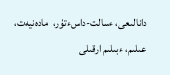دانالىعى، ءسالت-داسءتۇر،  مادەنيەت، عىلىم، ءبىلىم ارقىلى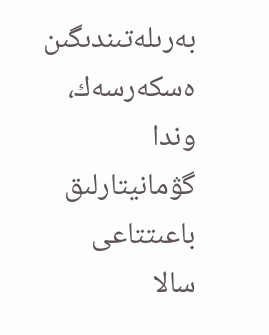بەرىلەتىندىگىن ەسكەرسەك، وندا گۋمانيتارلىق باعىتتاعى سالا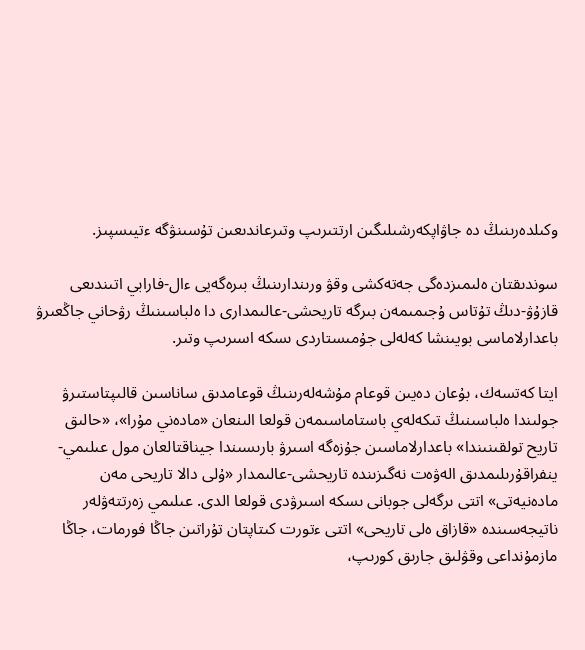وكىلدەرىنىڭ دە جاۋاپكەرشىلىگىن ارتتىرىپ وتىرعاندىعىن تۇسىنۋگە ءتيىسپىز.

سوندىقتان ەلىمىزدەگى جەتەكشى وقۋ ورىندارىنىڭ بىرەگەيى ءال-فارابي اتىندىعى قازۇۋ-دىڭ تۇتاس ۇجىمىمەن بىرگە تاريحشى-عالىمدارى دا ەلباسىنىڭ رۋحاني جاڭعىرۋ باعدارلاماسى بويىنشا كەلەلى جۇمىستاردى ىسكە اسىرىپ وتىر.

ايتا كەتسەك، بۇعان دەيىن قوعام مۇشەلەرىنىڭ قوعامدىق ساناسىن قالىپتاستىرۋ جولىندا ەلباسىنىڭ تىكەلەي باستاماسىمەن قولعا الىنعان «مادەني مۇرا»، «حالىق تاريح تولقىنىندا» باعدارلاماسىن جۇزەگە اسىرۋ بارىسىندا جيناقتالعان مول عىلىمي-ينفراقۇرىلىمدىق الەۋەت نەگىزىندە تاريحشى-عالىمدار «ۇلى دالا تاريحى مەن مادەنيەتى» اتتى ىرگەلى جوبانى ىسكە اسىرۋدى قولعا الدى. عىلىمي زەرتتەۋلەر ناتيجەسىندە «قازاق ەلى تاريحى» اتتى ءتورت كىتاپتان تۇراتىن جاڭا فورمات، جاڭا مازمۇنداعى وقۋلىق جارىق كورىپ،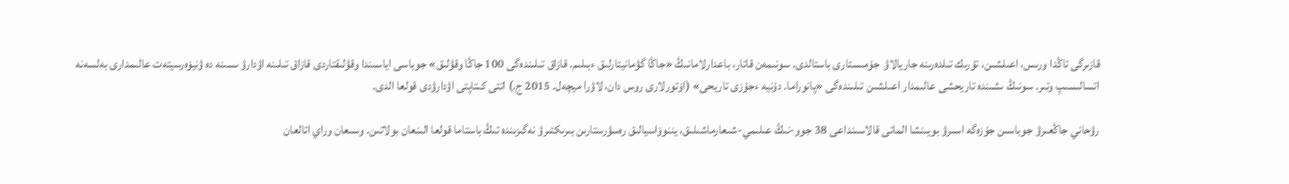قازىرگى تاڭدا ورىس، اعىلشىن، تۇرىك تىلدەرىنە جاريالاۋ  جۇمىستارى باستالدى. سونىمەن قاتار، باعدارلامانىڭ «جاڭا گۋمانيتارلىق ءبىلىم. قازاق تىلىندەگى 100 جاڭا وقۋلىق» جوباسى اياسىندا وقۋلىقتاردى قازاق تىلىنە اۋدارۋ ىسىنە دە ۋنيۆەرسيتەت عالىمدارى بەلسەنە اتسالىسىپ وتىر. سونىڭ ىشىندە تاريحشى عالىمدار اعىلشىن تىلىندەگى «پانوراما. دۇنيە ءجۇزى تاريحى» (اۆتورلارى روس دان، لاۋرا ميچەل. 2015 ج.) اتتى كىتاپتى اۋدارۋدى قولعا الدى.

رۋحاني جاڭعىرۋ جوباسىن جۇزەگە اسىرۋ بويىنشا الماتى قالاسىنداعى 38 جوو-نىڭ عىلىمي-شىعارماشىلىق، يننوۆاسيالىق رەسۋرستارىن بىرىكتىرۋ نەگىزىندە تىڭ باستاما قولعا الىنعان بولاتىن. وسىعان وراي اتالعان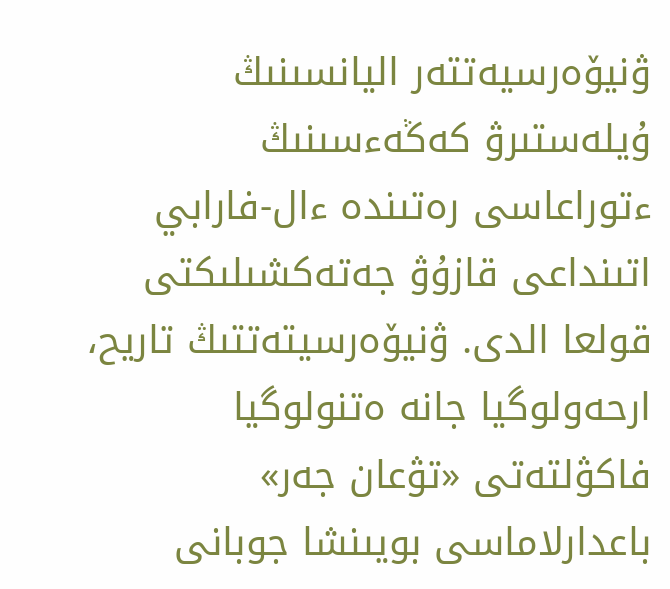ۋنيۆەرسيەتتەر اليانسىنىڭ ۇيلەستىرۋ كەڭەءسىنىڭ ءتوراعاسى رەتىندە ءال-فارابي اتىنداعى قازۇۋ جەتەكشىلىكتى قولعا الدى. ۋنيۆەرسيتەتتىڭ تاريح، ارحەولوگيا جانە ەتنولوگيا فاكۋلتەتى «تۋعان جەر» باعدارلاماسى بويىنشا جوبانى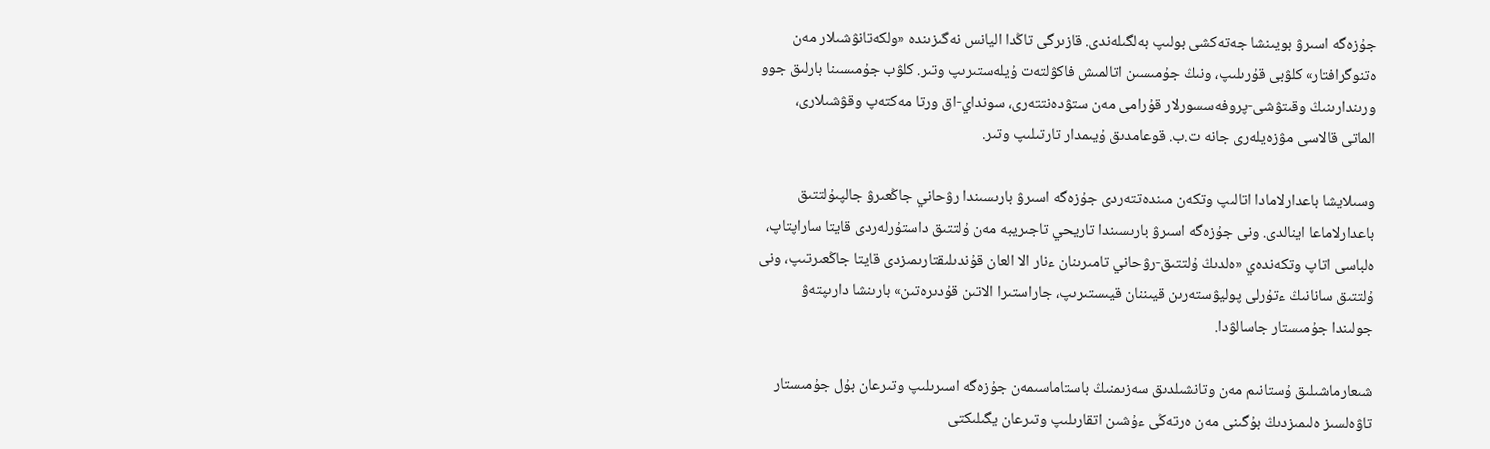جۇزەگە اسىرۋ بويىنشا جەتەكشى بولىپ بەلگىلەندى. قازىرگى تاڭدا اليانس نەگىزىندە «ولكەتانۋشىلار مەن ەتنوگرافتار» كلۋبى قۇرىلىپ، ونىڭ جۇمىسىن اتالمىش فاكۋلتەت ۇيلەستىرىپ وتىر. كلۋب جۇمىسىنا بارلىق جوو ورىندارىنىڭ وقىتۋشى-پروفەسسورلار قۇرامى مەن ستۋدەنتتەرى، سونداي-اق ورتا مەكتەپ وقۋشىلارى، الماتى قالاسى مۋزەيلەرى جانە ت.ب. قوعامدىق ۇيىمدار تارتىلىپ وتىر.

وسىلايشا باعدارلامادا اتالىپ وتكەن مىندەتتەردى جۇزەگە اسىرۋ بارىسىندا رۋحاني جاڭعىرۋ جالپىۇلتتىق باعدارلاماعا اينالدى. ونى جۇزەگە اسىرۋ بارىسىندا تاريحي تاجىريبە مەن ۇلتتىق داستۇرلەردى قايتا ساراپتاپ،  ەلباسى اتاپ وتكەندەي «ەلدىڭ ۇلتتىق-رۋحاني تامىرىنان ءنار الا العان قۇندىلىقتارىمىزدى قايتا جاڭعىرتىپ، ونى ۇلتتىق سانانىڭ ءتۇرلى پوليۋستەرىن قيىننان قيىستىرىپ، جاراستىرا الاتىن قۇدىرەتىن» بارىنشا دارىپتەۋ جولىندا جۇمىستار جاسالۋدا.

شىعارماشىلىق ۇستانىم مەن وتانشىلدىق سەزىمنىڭ باستاماسىمەن جۇزەگە اسىرىلىپ وتىرعان بۇل جۇمىستار تاۋەلسىز ەلىمىزدىڭ بۇگىنى مەن ەرتەڭى ءۇشىن اتقارىلىپ وتىرعان يگىلىكتى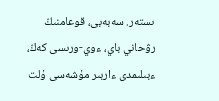ىستەر. سەبەبى، قوعامنىڭ رۋحاني باي، ءوي-ورىسى كەڭ، ءبىلىمدى ءاربىر مۇشەسى ۇلت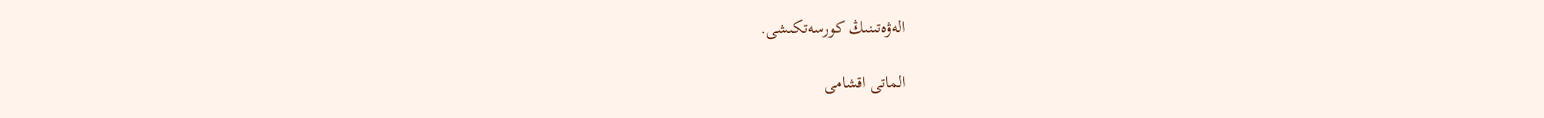الەۋەتىنىڭ كورسەتكىشى.

الماتى اقشامى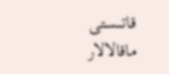قاتىستى ماقالالار